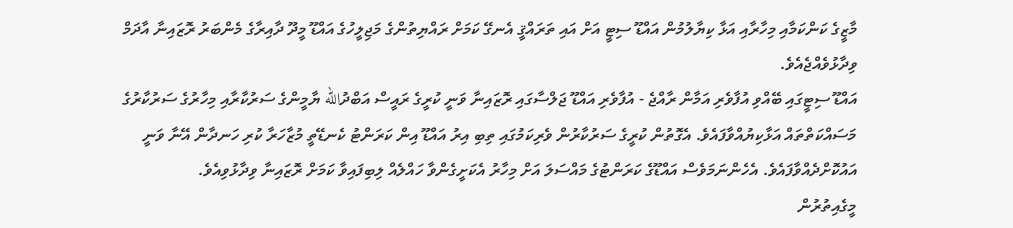މާޒީގެ ކަންކަމާއި މިހާރާއި އަޅާ ކިޔާލުމުން އައްޑޫ ސިޓީ އަށް އައި ތަރައްޤީ އެނގޭ ކަމަށް ރައްޔިތުންގެ މަޖިލީހުގެ އައްޑޫ މީދޫ ދާއިރާގެ މެންބަރު ރޮޒައިނާ އާދަމް ވިދާޅުވެއްޖެއެވެ.
އައްޑޫ ސިޓީގައި ބޭއްވި އުފާވެރި އަމާން ރާއްޖެ - އުފާވެރި އައްޑޫ ޖަލްސާގައި ރޮޒައިނާ ވަނީ ކުރީގެ ރައީސް އަބްދުالله ޔާމީންގެ ސަރުކާރާއި މިހާރުގެ ސަރުކާރުގެ މަސައްކަތްތައް އަޅާކިޔުއްވާފައެވެ. އެގޮތުން ކުރީގެ ސަރުކާރުން ވެރިކަމުގައި ތިބި އިރު އައްޑޫ އިން ކަރަންޓު ކެނޑޭތީ މުޒާހަރާ ކުރި ހަނދާން އޭނާ ވަނީ އައުކޮށްދެއްވާފައެވެ. އެހެންނަމަވެސް އައްޑޫގެ ކަރަންޓުގެ މައްސަލަ އަށް މިހާރު އެކަށީގެންވާ ހައްލެއް ލިބިފައިވާ ކަމަށް ރޮޒައިނާ ވިދާޅުވިއެވެ.
މީގެއިތުރުން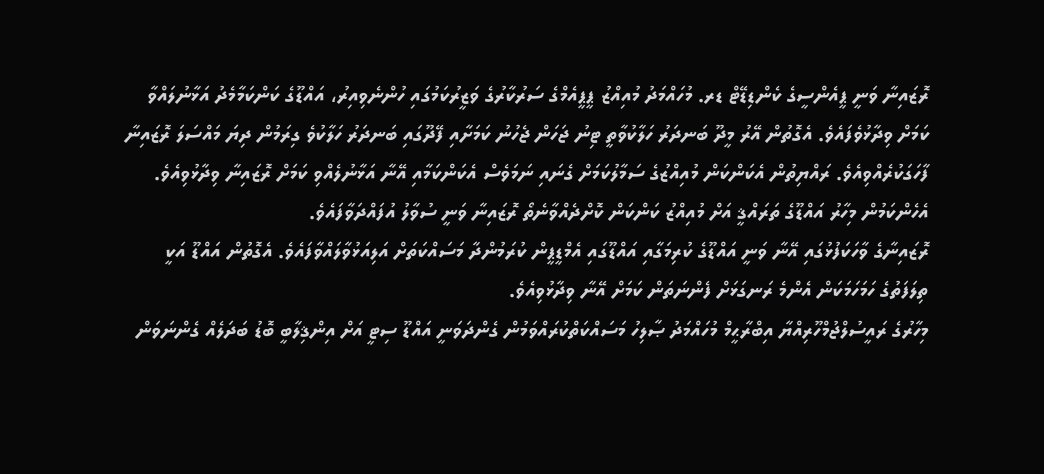ރޮޒައިނާ ވަނީ ޕީއެންސީގެ ކެންޑިޑޭޓް ޑރ. މުހައްމަދު މުއިއްޒު ޕީޕީއެމްގެ ސަރުކާރުގެ ވަޒީރުކަމުގައި ހުންނެވިއިރު، އައްޑޫގެ ކަންކަމާމެދު އަޅާނުލައްވާ ކަމަށް ވިދާޅުވެފައެވެ. އެގޮތުން އޭރު މީދޫ ބަނދަރު ހަލާކުވާތީ ޓިނު ޖަހަން ޖެހުނު ކަމަށާއި ފޭދޫގައި ބަނދަރު ހަލާކުވެ ގިރަމުން ދިޔަ މައްސަލަ ރޮޒައިނާ ފާހަގަކުރެއްވިއެވެ. ރައްޔިތުން އެކަންކަން މުއިއްޒުގެ ސަމާލުކަމަށް ގެނައި ނަމަވެސް އެކަންކަމާއި އޭނާ އަޅާނުލެއްވި ކަމަށް ރޮޒައިނާ ވިދާޅުވިއެވެ. އެހެންކަމުން މިހާރު އައްޑޫގެ ތަރައްޤީ އަށް މުއިއްޒު ކަންކަން ކޮށްދެއްވާނެތޯ ރޮޒައިނާ ވަނީ ސުވާލު އުފައްދަވާފައެވެ.
ރޮޒައިނާގެ ވާހަކަފުޅުގައި އޭނާ ވަނީ އައްޑޫގެ ކުރިމަގާއި އައްޑޫގައި އެމްޑީޕީން ކުރަމުންދާ މަސައްކަތަށް އަލިއަޅުވާލައްވާފައެވެ. އެގޮތުން އައްޑޫ އަކީ ތިލަފަތުގެ ހަމަހަމަކަން އެންމެ ރަނގަޅަށް ފެންނަތަން ކަމަށް އޭނާ ވިދާޅުވިއެވެ.
މިހާރުގެ ރައީސުލްޖުމްހޫރިއްޔާ އިބްރާޙީމް މުހައްމަދު ޞާލިހު މަސައްކަތްކުރައްވަމުން ގެންދަވަނީ އައްޑޫ ސިޓީ އަށް އިންޤިލާބީ ބޮޑު ބަދަލެއް ގެންނަވަން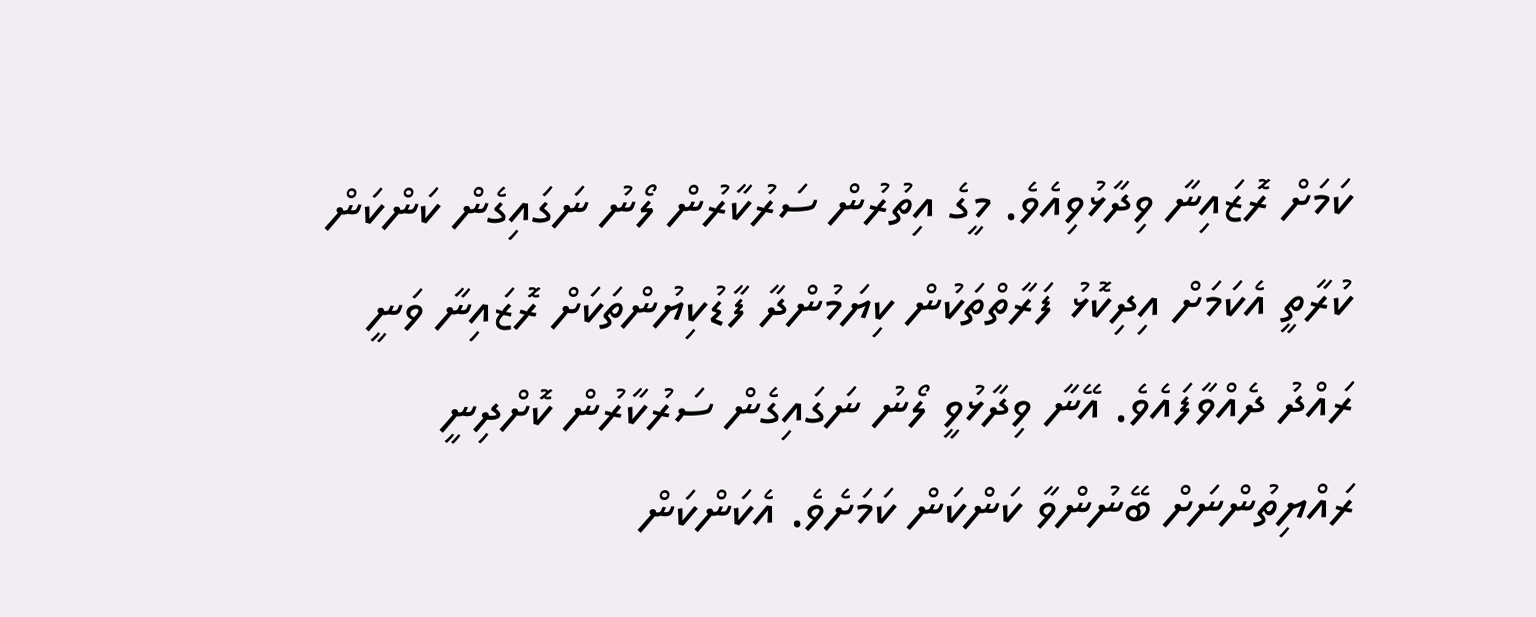ކަމަށް ރޮޒައިނާ ވިދާޅުވިއެވެ. މީގެ އިތުރުން ސަރުކާރުން ލޯނު ނަގައިގެން ކަންކަން ކުރާތީ އެކަމަށް އިދިކޮޅު ފަރާތްތަކުން ކިޔަމުންދާ ފާޑުކިޔުންތަކަށް ރޮޒައިނާ ވަނީ ރައްދު ދެއްވާފައެވެ. އޭނާ ވިދާޅުވީ ލޯނު ނަގައިގެން ސަރުކާރުން ކޮށްދިނީ ރައްޔިތުންނަށް ބޭނުންވާ ކަންކަން ކަމަށެވެ. އެކަންކަން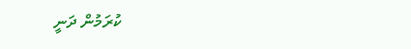ކުރަމުން ދަނީ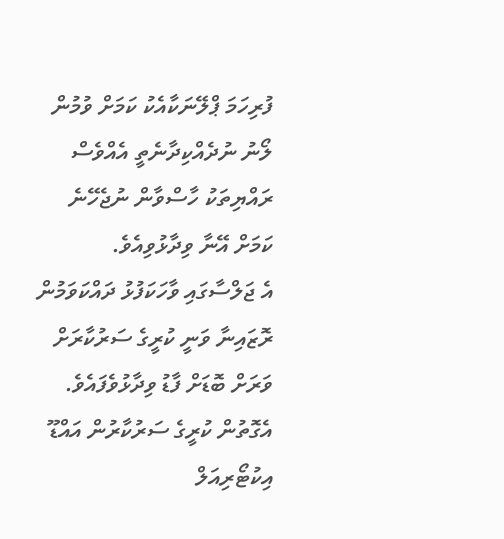ފުރިހަމަ ޕްލޭނަކާއެކު ކަމަށް ވުމުން ލޯނު ނުދެއްކިދާނެތީ އެއްވެސް ރައްޔިތަކު ހާސްވާން ނުޖެހޭނެ ކަމަށް އޭނާ ވިދާޅުވިއެވެ.
އެ ޖަލްސާގައި ވާހަކަފުޅު ދައްކަވަމުން ރޮޒައިނާ ވަނީ ކުރީގެ ސަރުކާރަށް ވަރަށް ބޮޑަށް ފާޑު ވިދާޅުވެފައެވެ. އެގޮތުން ކުރީގެ ސަރުކާރުން އައްޑޫ އިކުޓޯރިއަލް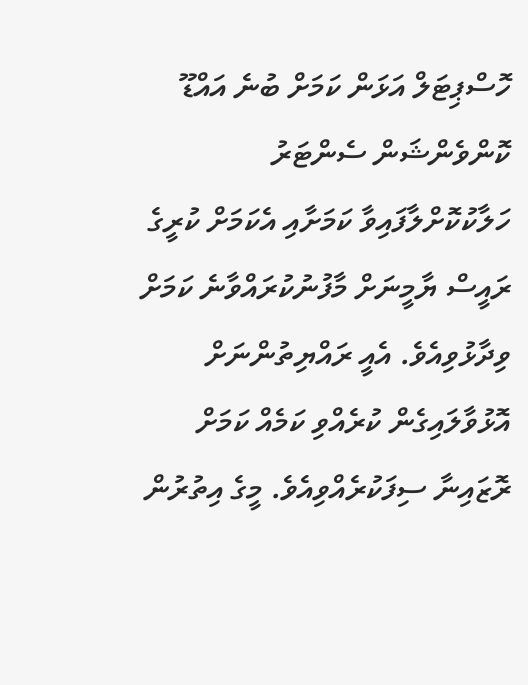ހޮސްޕިޓަލް އަޅަން ކަމަށް ބުނެ އައްޑޫ ކޮންވެންޝަން ސެންޓަރު ހަލާކުކޮށްލާފައިވާ ކަމަށާއި އެކަމަށް ކުރީގެ ރައީސް ޔާމީނަށް މާފުނުކުރައްވާނެ ކަމަށް ވިދާޅުވިއެވެ. އެއީ ރައްޔިތުންނަށް އޮޅުވާލައިގެން ކުރެއްވި ކަމެއް ކަމަށް ރޮޒައިނާ ސިފަކުރެއްވިއެވެ. މީގެ އިތުރުން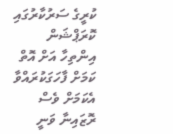ކުރީގެ ސަރުކާރުގައި ކޮރަޕްޝަން އިންތިހާ އަށް އޮތް ކަމަށް ފާހަގަކުރައްވާ އެކަމަށް ވެސް ރޮޒައިނާ ވަނީ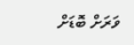ވަރަށް ބޮޑަށް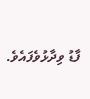ފާޑު ވިދާޅުވެފައެވެ.